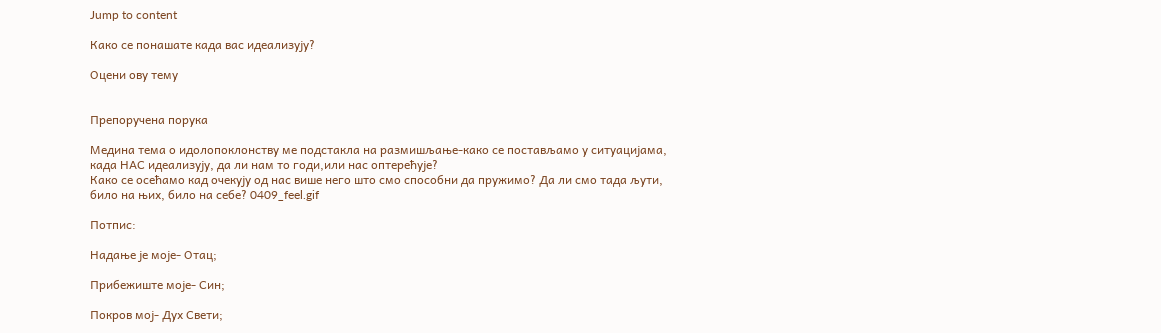Jump to content

Како се понашате када вас идеализују?

Оцени ову тему


Препоручена порука

Медина тема о идолопоклонству ме подстакла на размишљање-како се постављамо у ситуацијама, када НАС идеализују, да ли нам то годи,или нас оптерећује?
Како се осећамо кад очекују од нас више него што смо способни да пружимо? Да ли смо тада љути, било на њих, било на себе? 0409_feel.gif

Потпис:

Надање је моје- Отац;

Прибежиште моје- Син;

Покров мој- Дух Свети;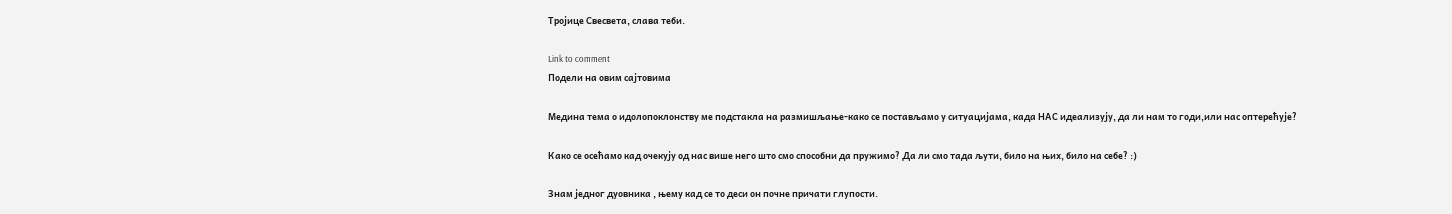Тројице Свесвета, слава теби.

Link to comment
Подели на овим сајтовима

Медина тема о идолопоклонству ме подстакла на размишљање-како се постављамо у ситуацијама, када НАС идеализују, да ли нам то годи,или нас оптерећује?

Како се осећамо кад очекују од нас више него што смо способни да пружимо? Да ли смо тада љути, било на њих, било на себе? :)

Знам једног дуовника , њему кад се то деси он почне причати глупости.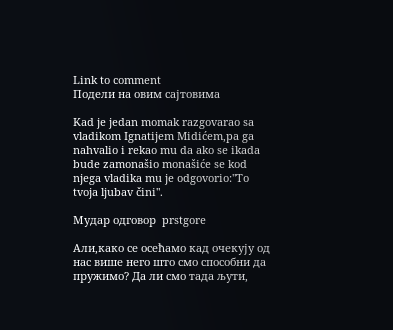Link to comment
Подели на овим сајтовима

Kad je jedan momak razgovarao sa vladikom Ignatijem Midićem,pa ga nahvalio i rekao mu da ako se ikada bude zamonašio monašiće se kod njega vladika mu je odgovorio:"To tvoja ljubav čini".

Мудар одговор  prstgore

Али,како се осећамо кад очекују од нас више него што смо способни да пружимо? Да ли смо тада љути,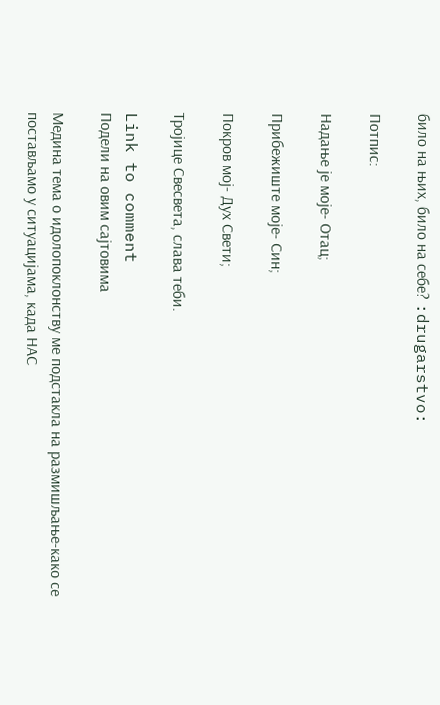било на њих, било на себе? :drugarstvo:

Потпис:

Надање је моје- Отац;

Прибежиште моје- Син;

Покров мој- Дух Свети;

Тројице Свесвета, слава теби.

Link to comment
Подели на овим сајтовима

Медина тема о идолопоклонству ме подстакла на размишљање-како се постављамо у ситуацијама, када НАС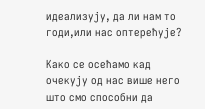идеализују, да ли нам то годи,или нас оптерећује?

Како се осећамо кад очекују од нас више него што смо способни да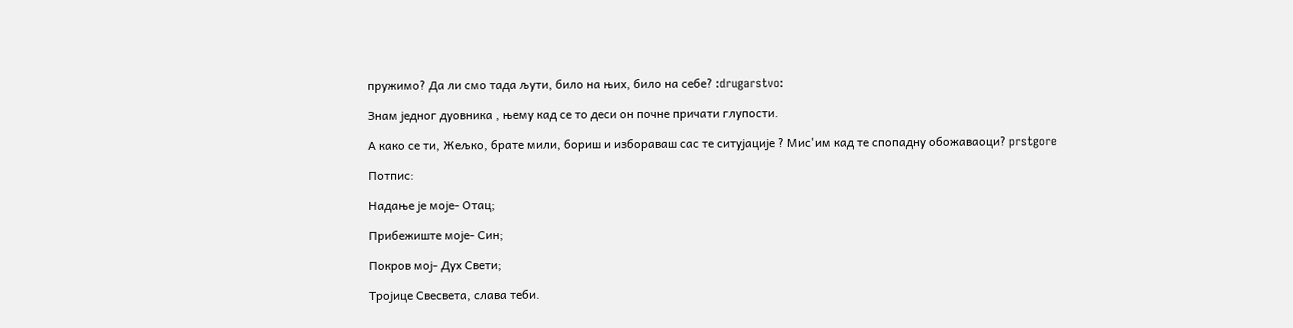пружимо? Да ли смо тада љути, било на њих, било на себе? :drugarstvo:

Знам једног дуовника , њему кад се то деси он почне причати глупости.

А како се ти, Жељко, брате мили, бориш и избораваш сас те ситујације ? Мис'им кад те спопадну обожаваоци? prstgore

Потпис:

Надање је моје- Отац;

Прибежиште моје- Син;

Покров мој- Дух Свети;

Тројице Свесвета, слава теби.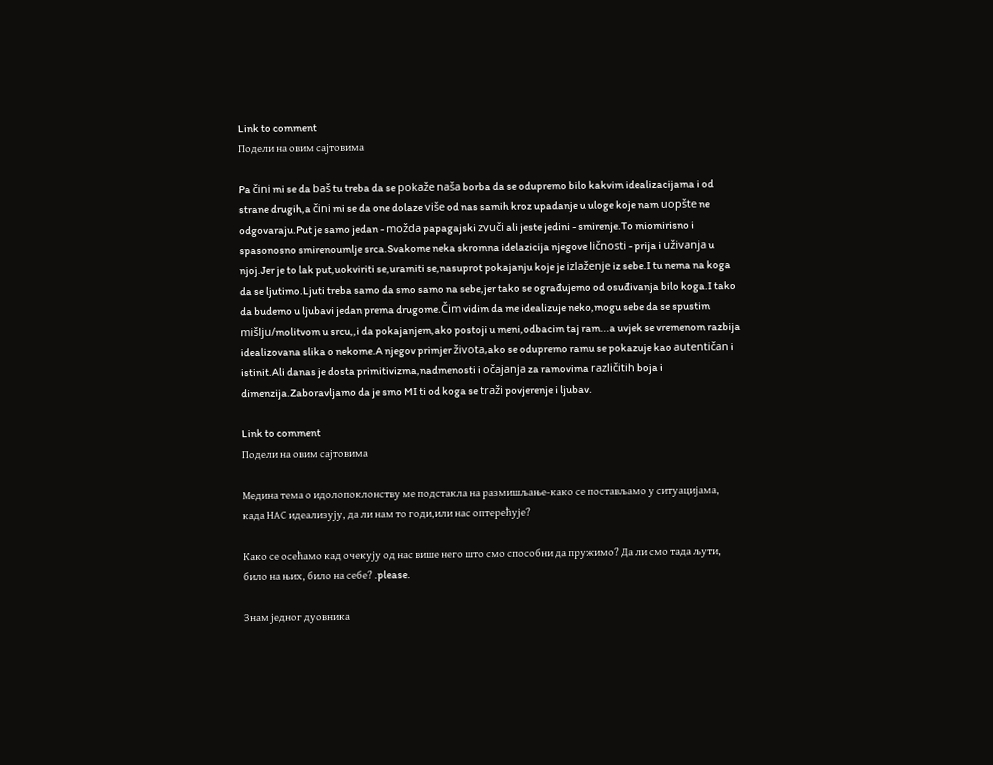Link to comment
Подели на овим сајтовима

Pa čini mi se da baš tu treba da se pokaže naša borba da se odupremo bilo kakvim idealizacijama i od strane drugih,a čini mi se da one dolaze više od nas samih kroz upadanje u uloge koje nam uopšte ne odgovaraju.Put je samo jedan - možda papagajski zvuči ali jeste jedini - smirenje.To miomirisno i spasonosno smirenoumlje srca.Svakome neka skromna idelazicija njegove ličnosti - prija i uživanja u njoj.Jer je to lak put,uokviriti se,uramiti se,nasuprot pokajanju koje je izlaženje iz sebe.I tu nema na koga da se ljutimo.Ljuti treba samo da smo samo na sebe,jer tako se ograđujemo od osuđivanja bilo koga.I tako da budemo u ljubavi jedan prema drugome.Čim vidim da me idealizuje neko,mogu sebe da se spustim mišlju/molitvom u srcu,,i da pokajanjem,ako postoji u meni,odbacim taj ram...a uvjek se vremenom razbija idealizovana slika o nekome.A njegov primjer života,ako se odupremo ramu se pokazuje kao autentičan i istinit.Ali danas je dosta primitivizma,nadmenosti i očajanja za ramovima različitih boja i dimenzija.Zaboravljamo da je smo MI ti od koga se traži povjerenje i ljubav.

Link to comment
Подели на овим сајтовима

Медина тема о идолопоклонству ме подстакла на размишљање-како се постављамо у ситуацијама, када НАС идеализују, да ли нам то годи,или нас оптерећује?

Како се осећамо кад очекују од нас више него што смо способни да пружимо? Да ли смо тада љути, било на њих, било на себе? .please.

Знам једног дуовника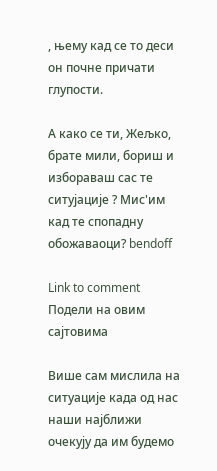, њему кад се то деси он почне причати глупости.

А како се ти, Жељко, брате мили, бориш и избораваш сас те ситујације ? Мис'им кад те спопадну обожаваоци? bendoff

Link to comment
Подели на овим сајтовима

Више сам мислила на ситуације када од нас наши најближи очекују да им будемо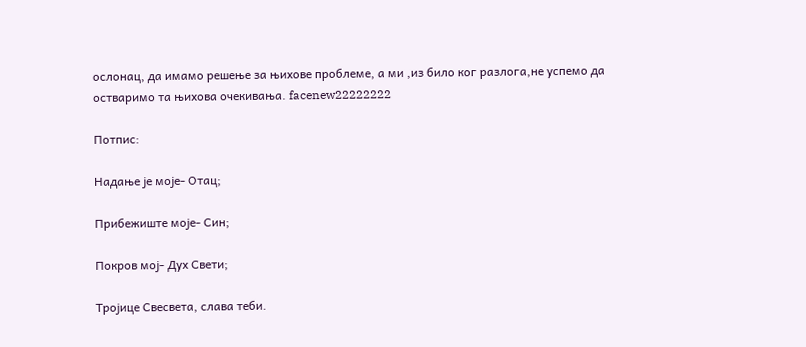ослонац, да имамо решење за њихове проблеме, а ми ,из било ког разлога,не успемо да остваримо та њихова очекивања. facenew22222222

Потпис:

Надање је моје- Отац;

Прибежиште моје- Син;

Покров мој- Дух Свети;

Тројице Свесвета, слава теби.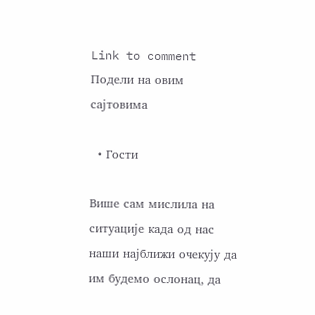Link to comment
Подели на овим сајтовима

  • Гости

Више сам мислила на ситуације када од нас наши најближи очекују да им будемо ослонац, да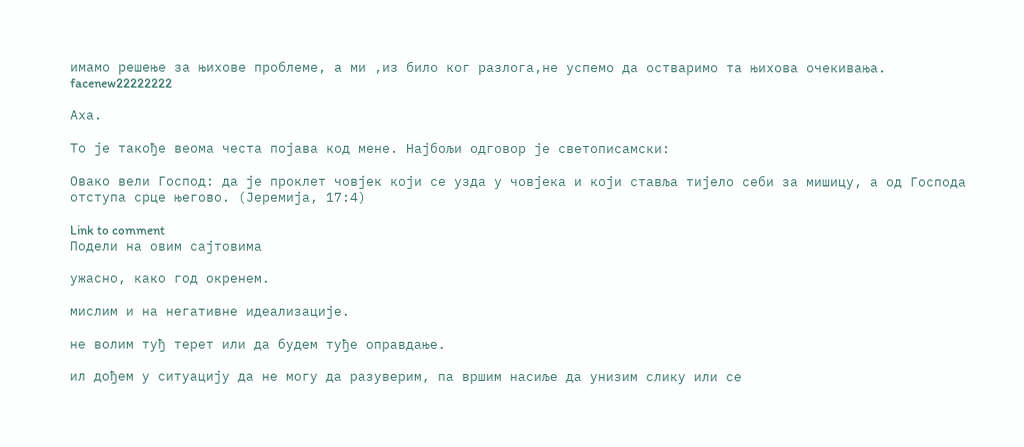имамо решење за њихове проблеме, а ми ,из било ког разлога,не успемо да остваримо та њихова очекивања. facenew22222222

Аха.

То је такође веома честа појава код мене. Најбољи одговор је светописамски:

Овако вели Господ: да је проклет човјек који се узда у човјека и који ставља тијело себи за мишицу, а од Господа отступа срце његово. (Јеремија, 17:4)

Link to comment
Подели на овим сајтовима

ужасно, како год окренем.

мислим и на негативне идеализације.

не волим туђ терет или да будем туђе оправдање.

ил дођем у ситуацију да не могу да разуверим, па вршим насиље да унизим слику или се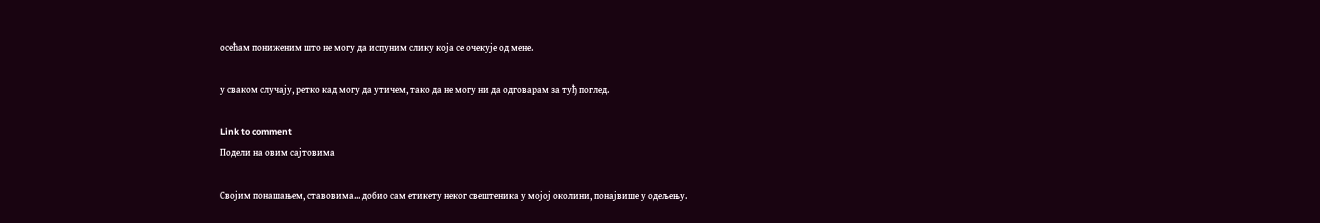осећам пониженим што не могу да испуним слику која се очекује од мене.

у сваком случају, ретко кад могу да утичем, тако да не могу ни да одговарам за туђ поглед.

Link to comment
Подели на овим сајтовима

Својим понашањем, ставовима... добио сам етикету неког свештеника у мојој околини, понајвише у одељењу.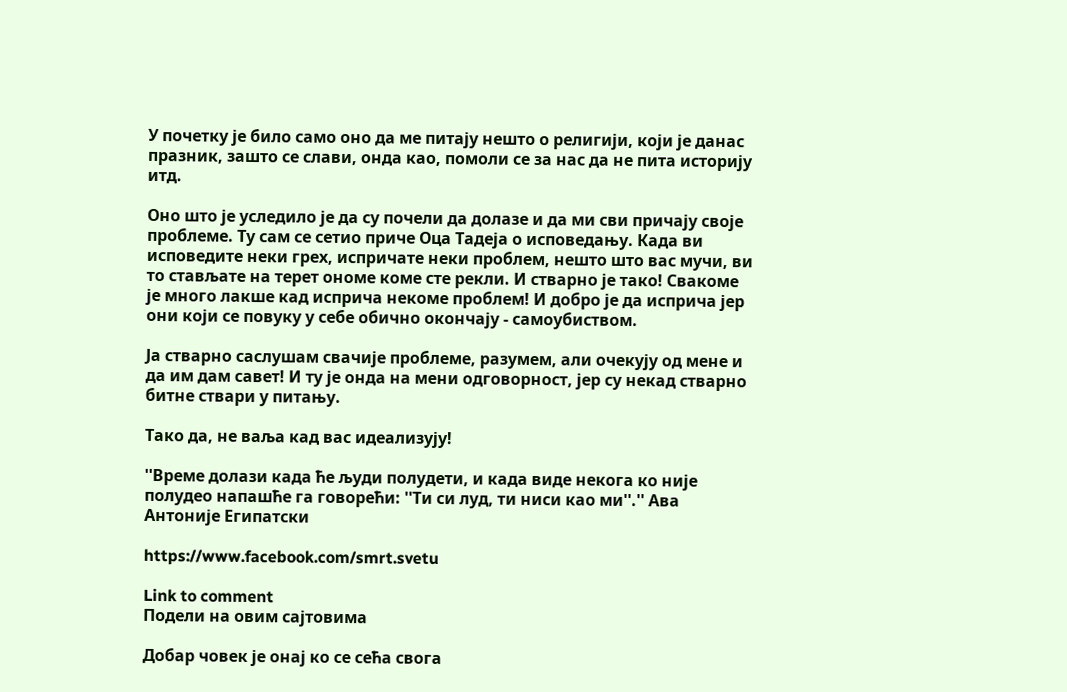У почетку је било само оно да ме питају нешто о религији, који је данас празник, зашто се слави, онда као, помоли се за нас да не пита историју итд.

Оно што је уследило је да су почели да долазе и да ми сви причају своје проблеме. Ту сам се сетио приче Оца Тадеја о исповедању. Када ви исповедите неки грех, испричате неки проблем, нешто што вас мучи, ви то стављате на терет ономе коме сте рекли. И стварно је тако! Свакоме је много лакше кад исприча некоме проблем! И добро је да исприча јер они који се повуку у себе обично окончају - самоубиством.

Ја стварно саслушам свачије проблеме, разумем, али очекују од мене и да им дам савет! И ту је онда на мени одговорност, јер су некад стварно битне ствари у питању.

Тако да, не ваља кад вас идеализују!

''Време долази када ће људи полудети, и када виде некога ко није полудео напашће га говорећи: ''Ти си луд, ти ниси као ми''.'' Ава Антоније Египатски

https://www.facebook.com/smrt.svetu

Link to comment
Подели на овим сајтовима

Добар човек је онај ко се сећа свога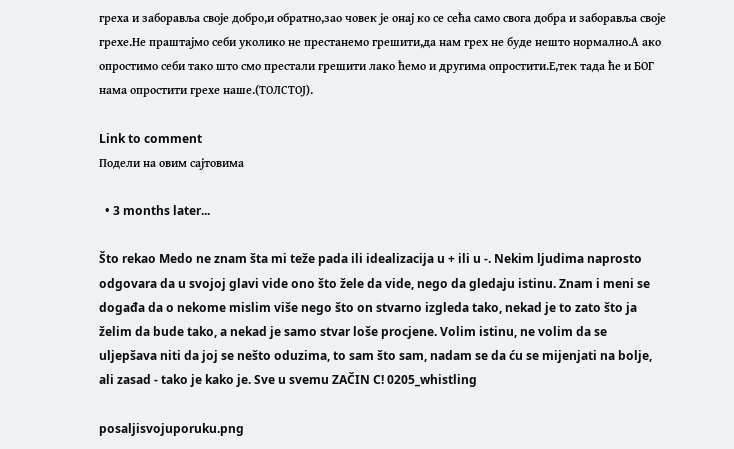греха и заборавља своје добро,и обратно,зао човек је онај ко се сећа само свога добра и заборавља своје грехе.Не праштајмо себи уколико не престанемо грешити,да нам грех не буде нешто нормално.А ако опростимо себи тако што смо престали грешити лако ћемо и другима опростити.Е,тек тада ће и БОГ нама опростити грехе наше.(ТОЛСТОЈ).

Link to comment
Подели на овим сајтовима

  • 3 months later...

Što rekao Medo ne znam šta mi teže pada ili idealizacija u + ili u -. Nekim ljudima naprosto odgovara da u svojoj glavi vide ono što žele da vide, nego da gledaju istinu. Znam i meni se događa da o nekome mislim više nego što on stvarno izgleda tako, nekad je to zato što ja želim da bude tako, a nekad je samo stvar loše procjene. Volim istinu, ne volim da se uljepšava niti da joj se nešto oduzima, to sam što sam, nadam se da ću se mijenjati na bolje, ali zasad - tako je kako je. Sve u svemu ZAČIN C! 0205_whistling

posaljisvojuporuku.png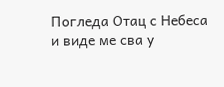Погледа Отац с Небеса и виде ме сва у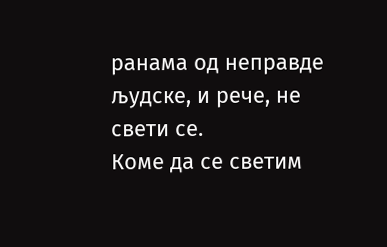ранама од неправде људске, и рече, не свети се.
Коме да се светим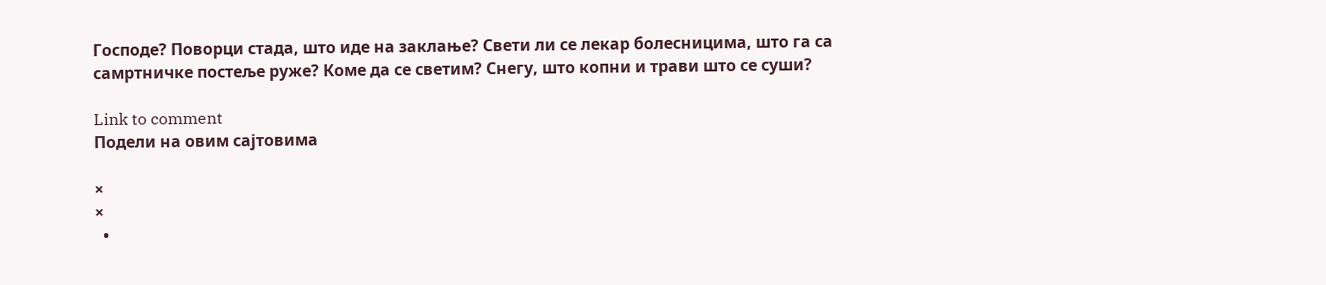Господе? Поворци стада, што иде на заклање? Свети ли се лекар болесницима, што га са самртничке постеље руже? Коме да се светим? Снегу, што копни и трави што се суши?

Link to comment
Подели на овим сајтовима

×
×
  •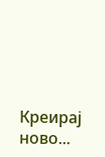Креирај ново...